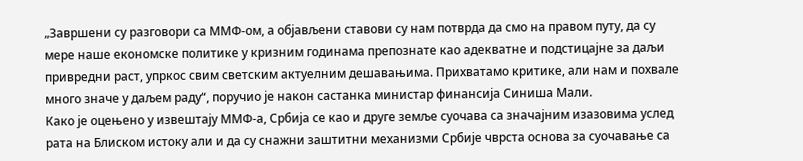„Завршени су разговори са ММФ-ом, а објављени ставови су нам потврда да смо на правом путу, да су мере наше економске политике у кризним годинама препознате као адекватне и подстицајне за даљи привредни раст, упркос свим светским актуелним дешавањима. Прихватамо критике, али нам и похвале много значе у даљем раду“, поручио је након састанка министар финансија Синиша Мали.
Како је оцењено у извештају ММФ-а, Србија се као и друге земље суочава са значајним изазовима услед рата на Блиском истоку али и да су снажни заштитни механизми Србије чврста основа за суочавање са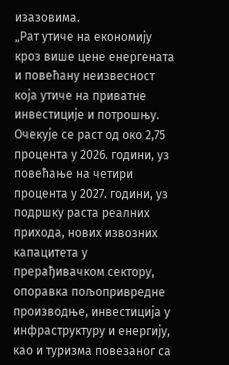изазовима.
„Рат утиче на економију кроз више цене енергената и повећану неизвесност која утиче на приватне инвестиције и потрошњу. Очекује се раст од око 2,75 процента у 2026. години, уз повећање на четири процента у 2027. години, уз подршку раста реалних прихода, нових извозних капацитета у прерађивачком сектору, опоравка пољопривредне производње, инвестиција у инфраструктуру и енергију, као и туризма повезаног са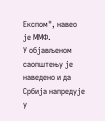Експом", навео је ММФ.
У објављеном саопштењу је наведено и да Србија напредује у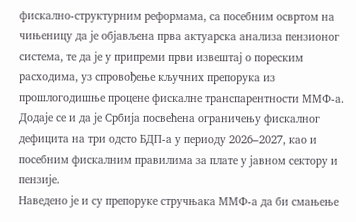фискално-структурним реформама, са посебним освртом на чињеницу да је објављена прва актуарска анализа пензионог система, те да је у припреми први извештај о пореским расходима, уз спровођење кључних препорука из прошлогодишње процене фискалне транспарентности ММФ-а.
Додаје се и да је Србија посвећена ограничењу фискалног дефицита на три одсто БДП-а у периоду 2026–2027, као и посебним фискалним правилима за плате у јавном сектору и пензије.
Наведено је и су препоруке стручњака ММФ-а да би смањење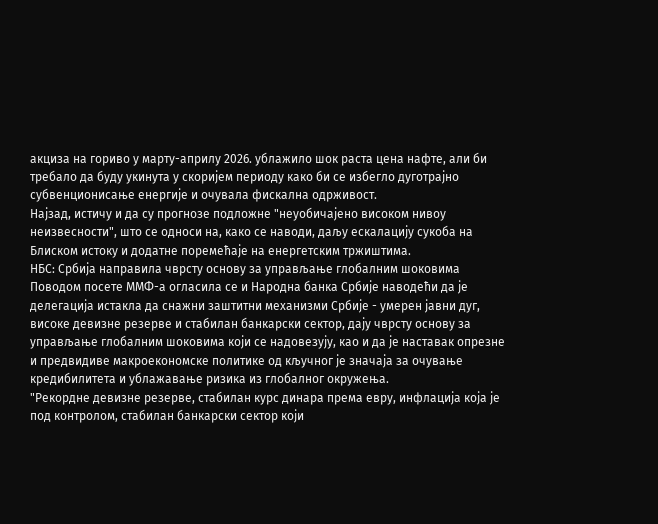акциза на гориво у марту-априлу 2026. ублажило шок раста цена нафте, али би требало да буду укинута у скоријем периоду како би се избегло дуготрајно субвенционисање енергије и очувала фискална одрживост.
Најзад, истичу и да су прогнозе подложне "неуобичајено високом нивоу неизвесности", што се односи на, како се наводи, даљу ескалацију сукоба на Блиском истоку и додатне поремећаје на енергетским тржиштима.
НБС: Србија направила чврсту основу за управљање глобалним шоковима
Поводом посете ММФ-а огласила се и Народна банка Србије наводећи да је делегација истакла да снажни заштитни механизми Србије - умерен јавни дуг, високе девизне резерве и стабилан банкарски сектор, дају чврсту основу за управљање глобалним шоковима који се надовезују, као и да је наставак опрезне и предвидиве макроекономске политике од кључног је значаја за очување кредибилитета и ублажавање ризика из глобалног окружења.
"Рекордне девизне резерве, стабилан курс динара према евру, инфлација која је под контролом, стабилан банкарски сектор који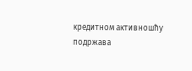кредитном активношћу подржава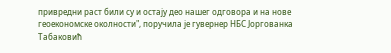привредни раст били су и остају део нашег одговора и на нове геоекономске околности", поручила је гувернер НБС Јоргованка Табаковић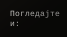Погледајте и: